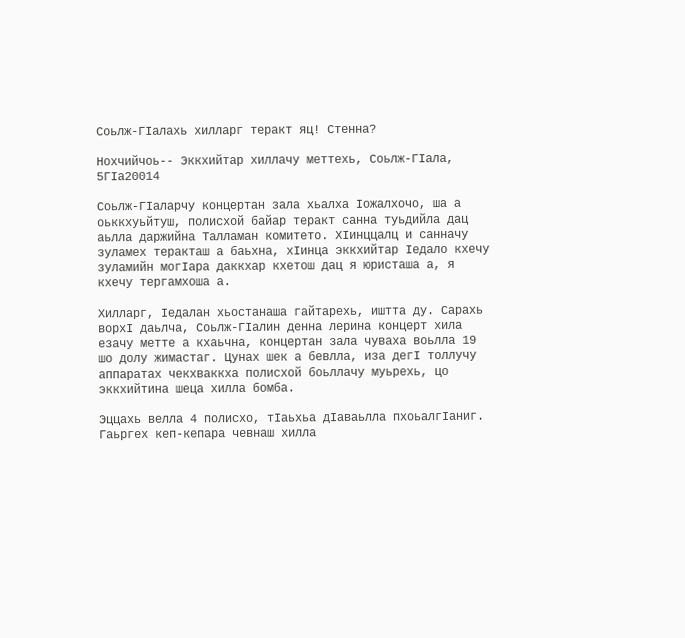Соьлж-ГIалахь хилларг теракт яц! Стенна?

Нохчийчоь-- Эккхийтар хиллачу меттехь, Соьлж-ГIала, 5ГIа20014

Соьлж-ГIаларчу концертан зала хьалха Iожалхочо, ша а оьккхуьйтуш, полисхой байар теракт санна туьдийла дац аьлла даржийна Талламан комитето. ХIинццалц и санначу зуламех теракташ а баьхна, хIинца эккхийтар Iедало кхечу зуламийн могIара даккхар кхетош дац я юристаша а, я кхечу тергамхоша а.

Хилларг, Iедалан хьостанаша гайтарехь, иштта ду. Сарахь ворхI даьлча, Соьлж-ГIалин денна лерина концерт хила езачу метте а кхаьчна, концертан зала чуваха воьлла 19 шо долу жимастаг. Цунах шек а бевлла, иза дегI толлучу аппаратах чекхваккха полисхой боьллачу муьрехь, цо эккхийтина шеца хилла бомба.

Эццахь велла 4 полисхо, тIаьхьа дIаваьлла пхоьалгIаниг. Гаьргех кеп-кепара чевнаш хилла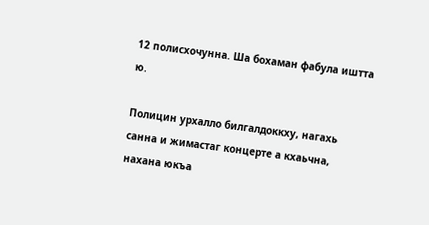12 полисхочунна. Ша бохаман фабула иштта ю.

Полицин урхалло билгалдоккху, нагахь санна и жимастаг концерте а кхаьчна, нахана юкъа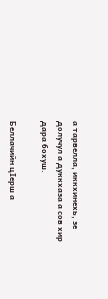а тарвелла, иккхинехь, зе долучул а дуккхаза а сов хир дара бохуш.

Беллачийн цIерш а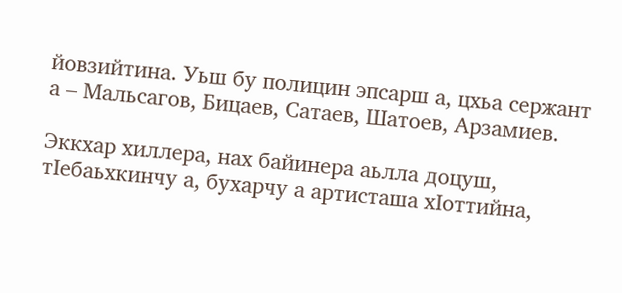йовзийтина. Уьш бу полицин эпсарш а, цхьа сержант а – Мальсагов, Бицаев, Сатаев, Шатоев, Арзамиев.

Эккхар хиллера, нах байинера аьлла доцуш, тIебаьхкинчу а, бухарчу а артисташа хIоттийна,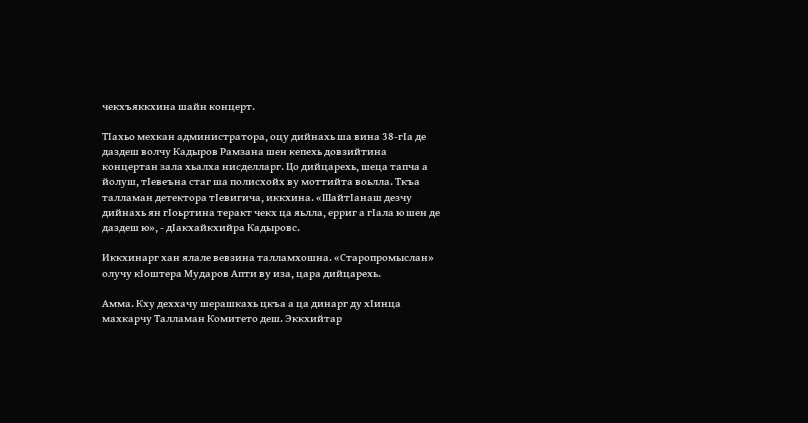чекхъяккхина шайн концерт.

ТIахьо мехкан администратора, оцу дийнахь ша вина 38-гIа де даздеш волчу Кадыров Рамзана шен кепехь довзийтина концертан зала хьалха нисделларг. Цо дийцарехь, шеца тапча а йолуш, тIевеъна стаг ша полисхойх ву моттийта воьлла. Ткъа талламан детектора тIевигича, иккхина. «ШайтIанаш дезчу дийнахь ян гIоьртина теракт чекх ца яьлла, ерриг а гIала ю шен де даздеш ю», - дIакхайкхийра Кадыровс.

Иккхинарг хан ялале вевзина талламхошна. «Старопромыслан» олучу кIоштера Мударов Апти ву иза, цара дийцарехь.

Амма. Кху деххачу шерашкахь цкъа а ца динарг ду хIинца махкарчу Талламан Комитето деш. Эккхийтар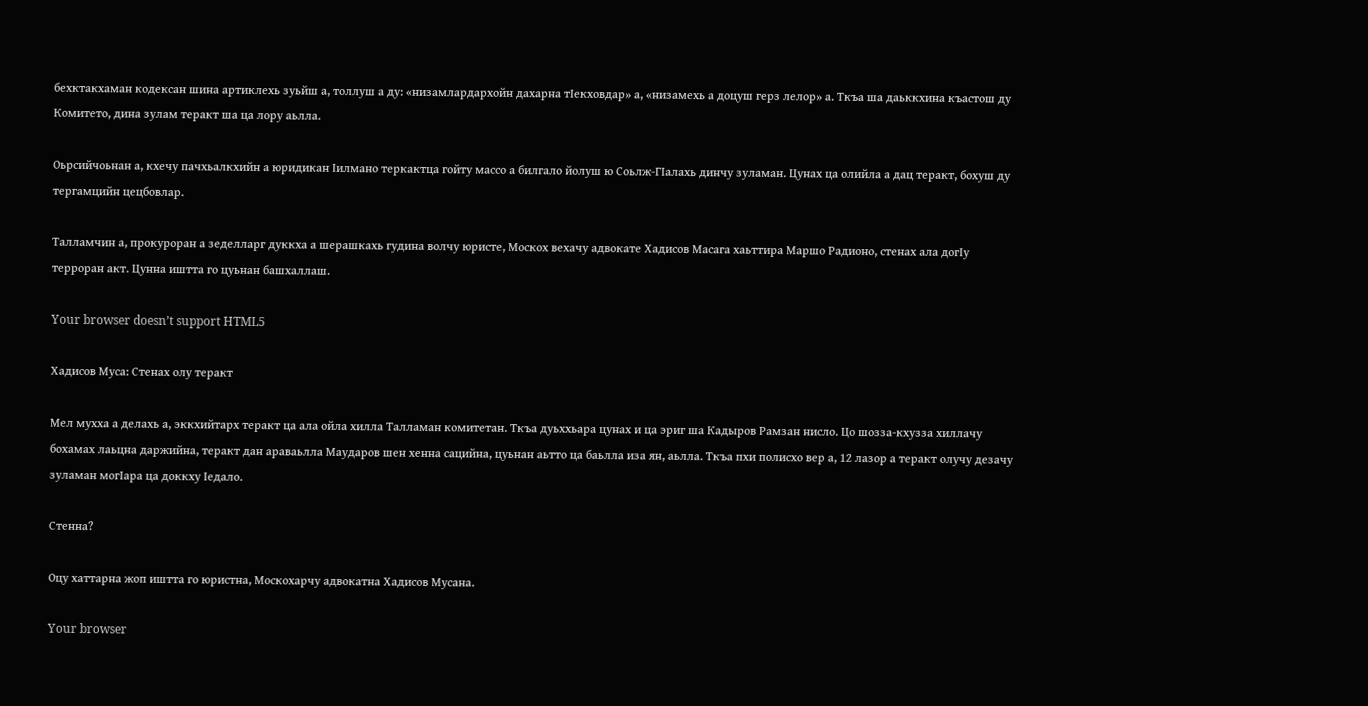бехктакхаман кодексан шина артиклехь зуьйш а, толлуш а ду: «низамлардархойн дахарна тIекховдар» а, «низамехь а доцуш герз лелор» а. Ткъа ша даьккхина къастош ду Комитето, дина зулам теракт ша ца лору аьлла.

Оьрсийчоьнан а, кхечу пачхьалкхийн а юридикан Iилмано теркактца гойту массо а билгало йолуш ю Соьлж-ГIалахь динчу зуламан. Цунах ца олийла а дац теракт, бохуш ду тергамцийн цецбовлар.

Талламчин а, прокуроран а зеделларг дуккха а шерашкахь гудина волчу юристе, Москох вехачу адвокате Хадисов Масага хаьттира Маршо Радионо, стенах ала догIу терроран акт. Цунна иштта го цуьнан башхаллаш.

Your browser doesn’t support HTML5

Хадисов Муса: Стенах олу теракт

Мел мухха а делахь а, эккхийтарх теракт ца ала ойла хилла Талламан комитетан. Ткъа дуьххьара цунах и ца эриг ша Кадыров Рамзан нисло. Цо шозза-кхузза хиллачу бохамах лаьцна даржийна, теракт дан араваьлла Маударов шен хенна сацийна, цуьнан аьтто ца баьлла иза ян, аьлла. Ткъа пхи полисхо вер а, 12 лазор а теракт олучу дезачу зуламан могIара ца доккху Iедало.

Стенна?

Оцу хаттарна жоп иштта го юристна, Москохарчу адвокатна Хадисов Мусана.

Your browser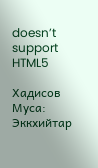doesn’t support HTML5

Хадисов Муса: Эккхийтар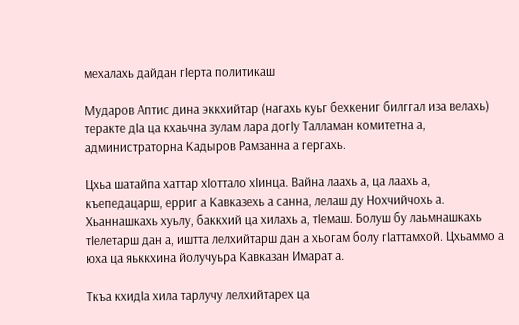мехалахь дайдан гIерта политикаш

Мударов Аптис дина эккхийтар (нагахь куьг бехкениг билггал иза велахь) теракте дIа ца кхаьчна зулам лара догIу Талламан комитетна а, администраторна Кадыров Рамзанна а гергахь.

Цхьа шатайпа хаттар хIоттало хIинца. Вайна лаахь а, ца лаахь а, къепедацарш, ерриг а Кавказехь а санна, лелаш ду Нохчийчохь а. Хьаннашкахь хуьлу, баккхий ца хилахь а, тIемаш. Болуш бу лаьмнашкахь тIелетарш дан а, иштта лелхийтарш дан а хьогам болу гIаттамхой. Цхьаммо а юха ца яьккхина йолучуьра Кавказан Имарат а.

Ткъа кхидIа хила тарлучу лелхийтарех ца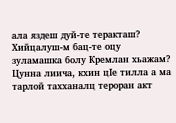ала яздеш дуй-те теракташ? Хийцалуш-м бац-те оцу зуламашка болу Кремлан хьажам? Цунна лиича, кхин цIе тилла а ма тарлой тахханалц тероран акт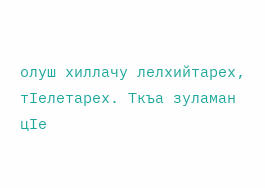олуш хиллачу лелхийтарех, тIелетарех. Ткъа зуламан цIе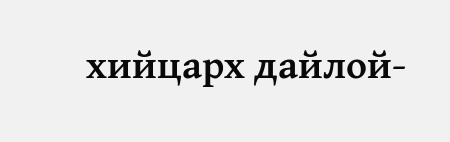хийцарх дайлой-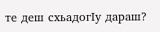те деш схьадогIу дараш?